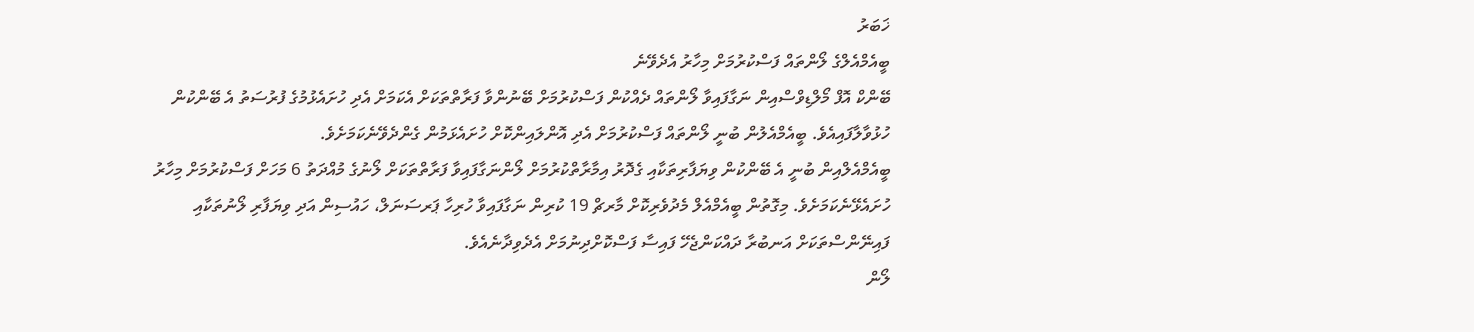ޚަބަރު
ބީއެމްއެލްގެ ލޯންތައް ފަސްކުރުމަށް މިހާރު އެދެވޭނެ
ބޭންކް އޮފް މޯލްޑިވްސްއިން ނަގާފައިވާ ލޯންތައް ދެއްކުން ފަސްކުރުމަށް ބޭނުންވާ ފަރާތްތަކަށް އެކަމަށް އެދި ހުށައެޅުމުގެ ފުރުސަތު އެ ބޭންކުން ހުޅުވާލާފައިއެވެ. ބީއެމްއެލުން ބުނީ ލޯންތައް ފަސްކުރުމަށް އެދި އޮންލައިންކޮށް ހުށައެޅަމުން ގެންދެވޭނެކަމަށެވެ.
ބީއެމްއެލްއިން ބުނީ އެ ބޭންކުން ވިޔަފާރިތަކާއި ގެދޮރު އިމާރާތްކުރުމަށް ލޯންނަގާފައިވާ ފަރާތްތަކަށް ލޯނުގެ މުއްދަތު 6 މަހަށް ފަސްކުރުމަށް މިހާރު ހުށައެޅޭނެކަމަށެވެ. މިގޮތުން ބީއެމްއެލް މެދުވެރިކޮށް މާރޗް 19 ކުރިން ނަގާފައިވާ ހުރިހާ ޕަރސަނަލް، ހައުސިން އަދި ވިޔަފާރި ލޯނުތަކާއި ފައިނޭންސްތަކަށް އަނބުރާ ދައްކަންޖެހޭ ފައިސާ ފަސްކޮށްދިނުމަށް އެދެވިދާނެއެވެ.
ލޯން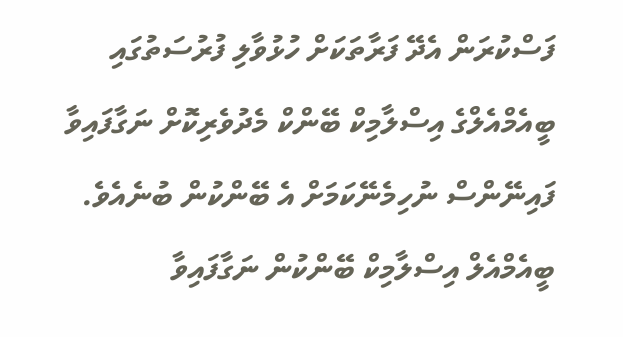ފަސްކުރަން އެދޭ ފަރާތަކަށް ހުޅުވާލި ފުރުސަތުގައި ބީއެމްއެލްގެ އިސްލާމިކް ބޭންކް މެދުވެރިކޮށް ނަގާފައިވާ ފައިނޭންސް ނުހިމެނޭކަމަށް އެ ބޭންކުން ބުނެއެވެ. ބީއެމްއެލް އިސްލާމިކް ބޭންކުން ނަގާފައިވާ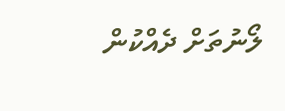ލޯނުތަށް ދެއްކުން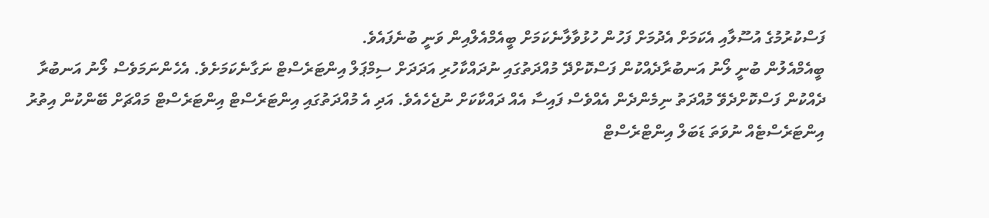ފަސްކުރުމުގެ އުސޫލާއި އެކަމަށް އެދުމަށް ފަހުން ހުޅުވާލާނެކަމަށް ބީއެމްއެލްއިން ވަނީ ބުނެފައެވެ.
ބީއެމްއެލުން ބުނީ ލޯނު އަނބުރާދެއްކުން ފަސްކޮށްދޭ މުއްދަތުގައި ނުދައްކާހުރި އަދަދަށް ސިމްޕަލް އިންޓަރެސްޓް ނަގާނެކަމަށެވެ. އެހެންނަމަވެސް ލޯނު އަނބުރާ ދެއްކުން ފަސްކޮށްދެވޭ މުއްދަތު ނިމެންދެން އެއްވެސް ފައިސާ އެއް ދައްކާކަށް ނުޖެހެއެވެ. އަދި އެ މުއްދަތުގައި އިންޓަރެސްޓް އިންޓަރެސްޓް މައްޗަށް ބޭންކުން އިތުރު އިންޓަރެސްޓެއް ނުވަތަ ޑަބަލް އިންޓްރެސްޓް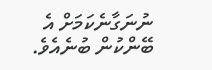ނުނަގާނެކަމަށް އެ ބޭންކުން ބުނެއެވެ.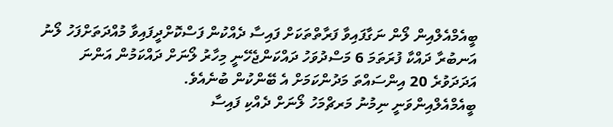ބީއެމްއެލްއިން ލޯން ނަގާފައިވާ ފަރާތްތަކަށް ފައިސާ ދެއްކުން ފަސްކޮށްދީފައިވާ މުއްދަތަށްފަހު ލޯނު އަނބުރާ ދައްކާ ފުރަތަމަ 6 މަސްދުވަހު ދައްކަންޖެހޭނީ މިހާރު ލޯނަށް ދައްކަމުން އަންނަ އަދަދަވުރެ 20 އިންސައްތަ މަދުންކަމަށް އެ ބޭންކުން ބުނެއެވެ.
ބީއެމްއެލްއިންވަނީ ނިމުނު މަރޗްމަހު ލޯނަށް ދެއްކި ފައިސާ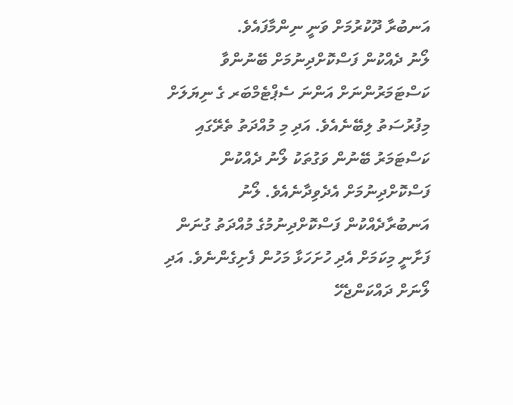އަނބުރާ ދޫކުރުމަށް ވަނީ ނިންމާފައެވެ.
ލޯނު ދެއްކުން ފަސްކޮށްދިނުމަށް ބޭނުންވާ ކަސްޓަމަރުންނަށް އަންނަ ސެޕްޓެމްބަރ ގެ ނިޔަލަށް މިފުރުސަތު ލިބޭނެއެވެ. އަދި މި މުއްދަތު ތެރޭގައި ކަސްޓަމަރު ބޭނުން ވަގުތަކު ލޯނު ދެއްކުން ފަސްކޮށްދިނުމަށް އެދެވިދާނެއެވެ. ލޯނު އަނބުރާދެއްކުން ފަސްކޮށްދިނުމުގެ މުއްދަތު ގުނަން ފަށާނީ މިކަމަށް އެދި ހުށަހަޅާ މަހުން ފެށިގެންނެވެ. އަދި ލޯނަށް ދައްކަންޖެހޭ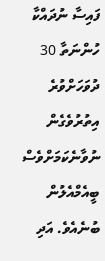ފައިސާ ނުދައްކާ ހުންނަތާ 30 ދުވަހަށްވުރެ އިތުރުވެގެން ނުވާނެކަމަށްވެސް ބީއެމްއެލުން ބުނެއެވެ. އަދި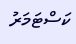ކަސްޓަމަރު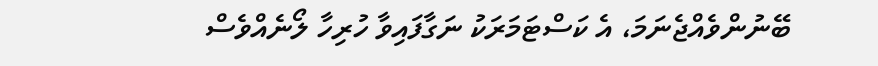ބޭނުންވެއްޖެނަމަ، އެ ކަސްޓަމަރަކު ނަގާފައިވާ ހުރިހާ ލޯނެއްވެސް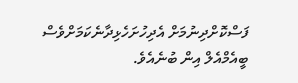ފަސްކޮށްދިނުމަށް އެދިހުށަހެޅިދާނެކަމަށްވެސް ބީއެމްއެލް އިން ބުނެއެވެ.